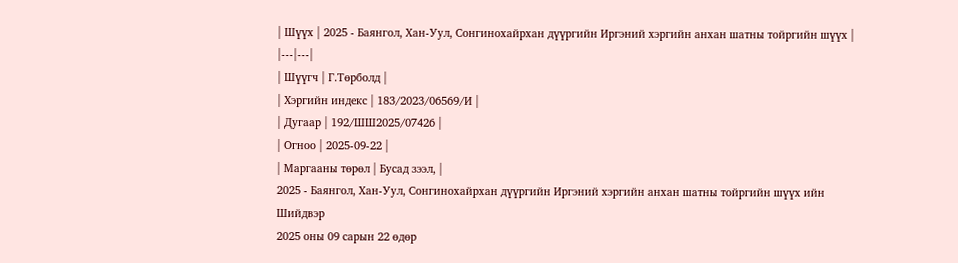| Шүүх | 2025 - Баянгол, Хан-Уул, Сонгинохайрхан дүүргийн Иргэний хэргийн анхан шатны тойргийн шүүх |
|---|---|
| Шүүгч | Г.Төрболд |
| Хэргийн индекс | 183/2023/06569/И |
| Дугаар | 192/ШШ2025/07426 |
| Огноо | 2025-09-22 |
| Маргааны төрөл | Бусад зээл, |
2025 - Баянгол, Хан-Уул, Сонгинохайрхан дүүргийн Иргэний хэргийн анхан шатны тойргийн шүүх ийн Шийдвэр
2025 оны 09 сарын 22 өдөр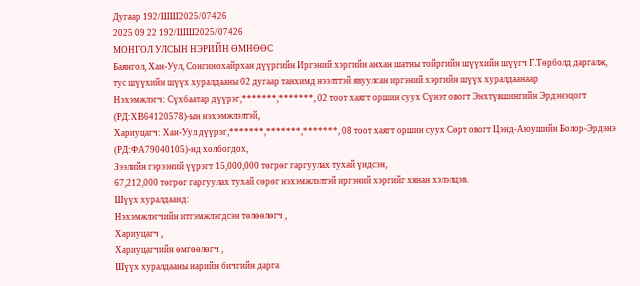Дугаар 192/ШШ2025/07426
2025 09 22 192/ШШ2025/07426
МОНГОЛ УЛСЫН НЭРИЙН ӨМНӨӨС
Баянгол, Хан-Уул, Сонгинохайрхан дүүргийн Иргэний хэргийн анхан шатны тойргийн шүүхийн шүүгч Г.Төрболд даргалж, тус шүүхийн шүүх хуралдааны 02 дугаар танхимд нээлттэй явуулсан иргэний хэргийн шүүх хуралдаанаар
Нэхэмжлэгч: Сүхбаатар дүүрэг,*******,*******, 02 тоот хаягт оршин суух Сүнэт овогт Энхтүвшингийн Эрдэнэцогт (РД:ХВ64120578)-ын нэхэмжлэлтэй,
Хариуцагч: Хан-Уул дүүрэг,*******,*******,*******, 08 тоот хаягт оршин суух Сөрт овогт Цэнд-Аюушийн Болор-Эрдэнэ (РД:ФА79040105)-нд холбогдох,
Зээлийн гэрээний үүрэгт 15,000,000 төгрөг гаргуулах тухай үндсэн,
67,212,000 төгрөг гаргуулах тухай сөрөг нэхэмжлэлтэй иргэний хэргийг хянан хэлэлцэв.
Шүүх хуралдаанд:
Нэхэмжлэгчийн итгэмжлэгдсэн төлөөлөгч ,
Хариуцагч ,
Хариуцагчийн өмгөөлөгч ,
Шүүх хуралдааны нарийн бичгийн дарга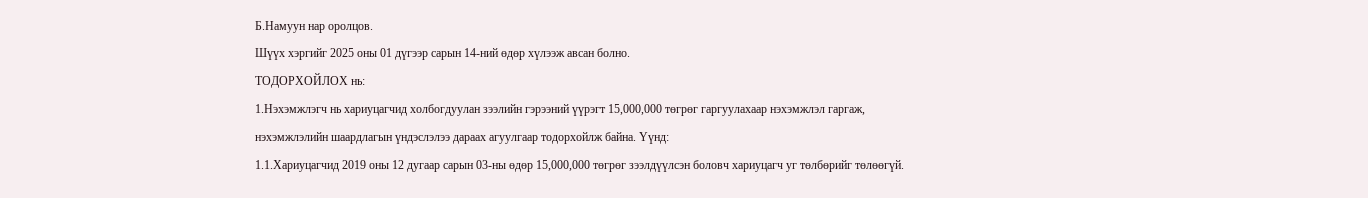Б.Намуун нар оролцов.
Шүүх хэргийг 2025 оны 01 дүгээр сарын 14-ний өдөр хүлээж авсан болно.
ТОДОРХОЙЛОХ нь:
1.Нэхэмжлэгч нь хариуцагчид холбогдуулан зээлийн гэрээний үүрэгт 15,000,000 төгрөг гаргуулахаар нэхэмжлэл гаргаж, нэхэмжлэлийн шаардлагын үндэслэлээ дараах агуулгаар тодорхойлж байна. Үүнд:
1.1.Хариуцагчид 2019 оны 12 дугаар сарын 03-ны өдөр 15,000,000 төгрөг зээлдүүлсэн боловч хариуцагч уг төлбөрийг төлөөгүй.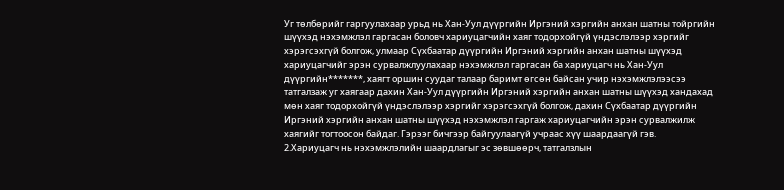Уг төлбөрийг гаргуулахаар урьд нь Хан-Уул дүүргийн Иргэний хэргийн анхан шатны тойргийн шүүхэд нэхэмжлэл гаргасан боловч хариуцагчийн хаяг тодорхойгүй үндэслэлээр хэргийг хэрэгсэхгүй болгож, улмаар Сүхбаатар дүүргийн Иргэний хэргийн анхан шатны шүүхэд хариуцагчийг эрэн сурвалжлуулахаар нэхэмжлэл гаргасан ба хариуцагч нь Хан-Уул дүүргийн*******, хаягт оршин суудаг талаар баримт өгсөн байсан учир нэхэмжлэлээсээ татгалзаж уг хаягаар дахин Хан-Уул дүүргийн Иргэний хэргийн анхан шатны шүүхэд хандахад мөн хаяг тодорхойгүй үндэслэлээр хэргийг хэрэгсэхгүй болгож, дахин Сүхбаатар дүүргийн Иргэний хэргийн анхан шатны шүүхэд нэхэмжлэл гаргаж хариуцагчийн эрэн сурвалжилж хаягийг тогтоосон байдаг. Гэрээг бичгээр байгуулаагүй учраас хүү шаардаагүй гэв.
2.Хариуцагч нь нэхэмжлэлийн шаардлагыг эс зөвшөөрч, татгалзлын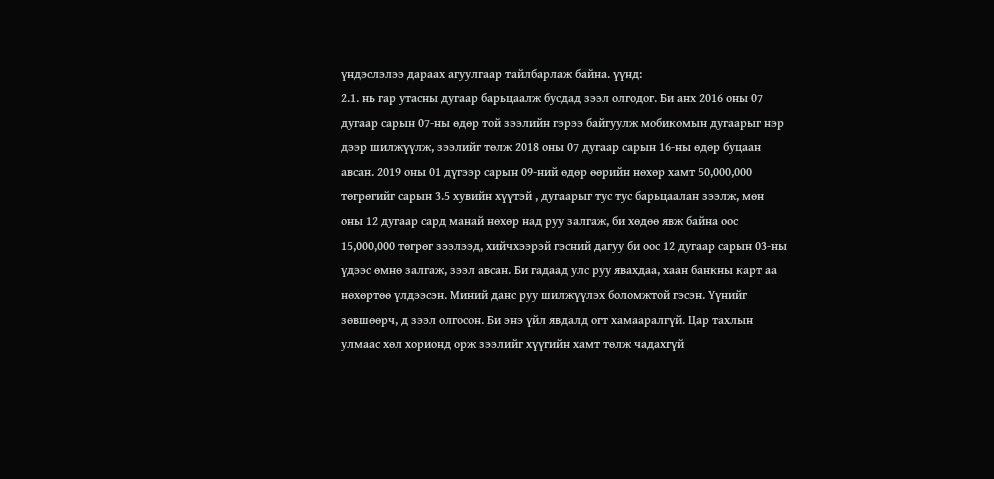үндэслэлээ дараах агуулгаар тайлбарлаж байна. үүнд:
2.1. нь гар утасны дугаар барьцаалж бусдад зээл олгодог. Би анх 2016 оны 07 дугаар сарын 07-ны өдөр той зээлийн гэрээ байгуулж мобикомын дугаарыг нэр дээр шилжүүлж, зээлийг төлж 2018 оны 07 дугаар сарын 16-ны өдөр буцаан авсан. 2019 оны 01 дүгээр сарын 09-ний өдөр өөрийн нөхөр хамт 50,000,000 төгрөгийг сарын 3.5 хувийн хүүтэй , дугаарыг тус тус барьцаалан зээлж, мөн оны 12 дугаар сард манай нөхөр над руу залгаж, би хөдөө явж байна оос 15,000,000 төгрөг зээлээд, хийчхээрэй гэсний дагуу би оос 12 дугаар сарын 03-ны үдээс өмнө залгаж, зээл авсан. Би гадаад улс руу явахдаа, хаан банкны карт аа нөхөртөө үлдээсэн. Миний данс руу шилжүүлэх боломжтой гэсэн. Үүнийг зөвшөөрч, д зээл олгосон. Би энэ үйл явдалд огт хамааралгүй. Цар тахлын улмаас хөл хорионд орж зээлийг хүүгийн хамт төлж чадахгүй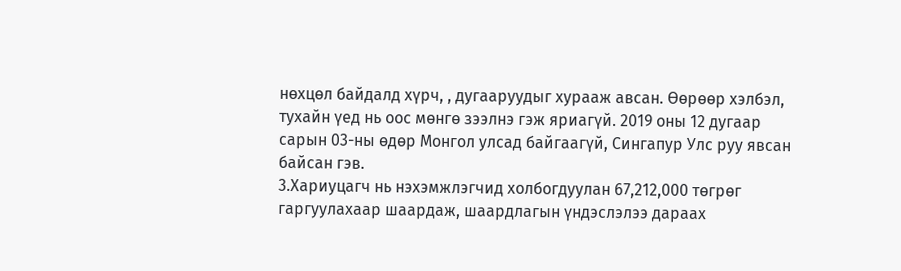нөхцөл байдалд хүрч, , дугааруудыг хурааж авсан. Өөрөөр хэлбэл, тухайн үед нь оос мөнгө зээлнэ гэж яриагүй. 2019 оны 12 дугаар сарын 03-ны өдөр Монгол улсад байгаагүй, Сингапур Улс руу явсан байсан гэв.
3.Хариуцагч нь нэхэмжлэгчид холбогдуулан 67,212,000 төгрөг гаргуулахаар шаардаж, шаардлагын үндэслэлээ дараах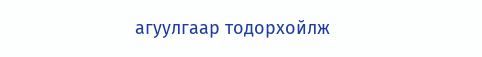агуулгаар тодорхойлж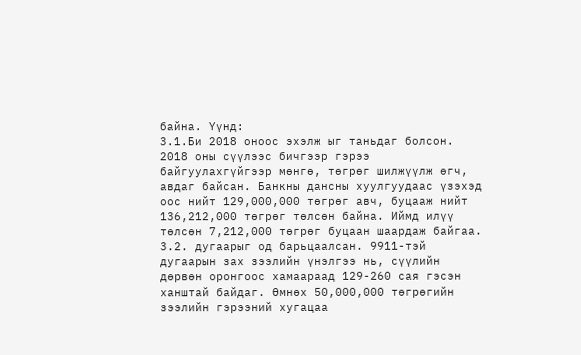байна. Үүнд:
3.1.Би 2018 оноос эхэлж ыг таньдаг болсон. 2018 оны сүүлээс бичгээр гэрээ байгуулахгүйгээр мөнгө, төгрөг шилжүүлж өгч, авдаг байсан. Банкны дансны хуулгуудаас үзэхэд оос нийт 129,000,000 төгрөг авч, буцааж нийт 136,212,000 төгрөг төлсөн байна. Иймд илүү төлсөн 7,212,000 төгрөг буцаан шаардаж байгаа.
3.2. дугаарыг од барьцаалсан. 9911-тэй дугаарын зах зээлийн үнэлгээ нь, сүүлийн дөрвөн оронгоос хамаараад 129-260 сая гэсэн ханштай байдаг. Өмнөх 50,000,000 төгрөгийн зээлийн гэрээний хугацаа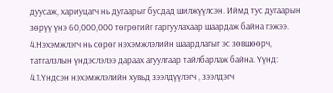дуусаж, хариуцагч нь дугаарыг бусдад шилжүүлсэн. Иймд тус дугаарын зөрүү үнэ 60,000,000 төгрөгийг гаргуулахаар шаардаж байна гэжээ.
4.Нэхэмжлэгч нь сөрөг нэхэмжлэлийн шаардлагыг эс зөвшөөрч, татгалзлын үндэслэлээ дараах агуулгаар тайлбарлаж байна. Үүнд:
4.1.Үндсэн нэхэмжлэлийн хувьд зээлдүүлэгч , зээлдэгч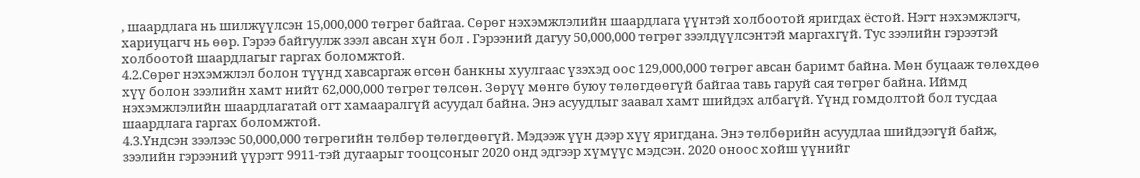, шаардлага нь шилжүүлсэн 15,000,000 төгрөг байгаа. Сөрөг нэхэмжлэлийн шаардлага үүнтэй холбоотой яригдах ёстой. Нэгт нэхэмжлэгч, хариуцагч нь өөр. Гэрээ байгуулж зээл авсан хүн бол . Гэрээний дагуу 50,000,000 төгрөг зээлдүүлсэнтэй маргахгүй. Тус зээлийн гэрээтэй холбоотой шаардлагыг гаргах боломжтой.
4.2.Сөрөг нэхэмжлэл болон түүнд хавсаргаж өгсөн банкны хуулгаас үзэхэд оос 129,000,000 төгрөг авсан баримт байна. Мөн буцааж төлөхдөө хүү болон зээлийн хамт нийт 62,000,000 төгрөг төлсөн. Зөрүү мөнгө буюу төлөгдөөгүй байгаа тавь гаруй сая төгрөг байна. Иймд нэхэмжлэлийн шаардлагатай огт хамааралгүй асуудал байна. Энэ асуудлыг заавал хамт шийдэх албагүй. Үүнд гомдолтой бол тусдаа шаардлага гаргах боломжтой.
4.3.Үндсэн зээлээс 50,000,000 төгрөгийн төлбөр төлөгдөөгүй. Мэдээж үүн дээр хүү яригдана. Энэ төлбөрийн асуудлаа шийдээгүй байж, зээлийн гэрээний үүрэгт 9911-тэй дугаарыг тооцсоныг 2020 онд эдгээр хүмүүс мэдсэн. 2020 оноос хойш үүнийг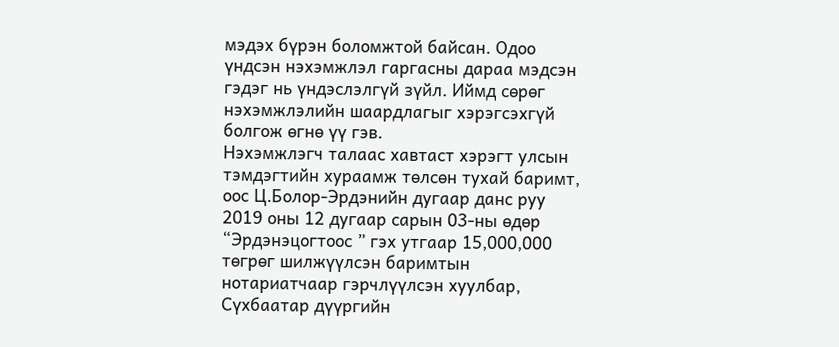мэдэх бүрэн боломжтой байсан. Одоо үндсэн нэхэмжлэл гаргасны дараа мэдсэн гэдэг нь үндэслэлгүй зүйл. Иймд сөрөг нэхэмжлэлийн шаардлагыг хэрэгсэхгүй болгож өгнө үү гэв.
Нэхэмжлэгч талаас хавтаст хэрэгт улсын тэмдэгтийн хураамж төлсөн тухай баримт, оос Ц.Болор-Эрдэнийн дугаар данс руу 2019 оны 12 дугаар сарын 03-ны өдөр “Эрдэнэцогтоос ” гэх утгаар 15,000,000 төгрөг шилжүүлсэн баримтын нотариатчаар гэрчлүүлсэн хуулбар, Сүхбаатар дүүргийн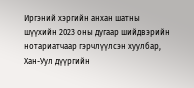Иргэний хэргийн анхан шатны шүүхийн 2023 оны дугаар шийдвэрийн нотариатчаар гэрчлүүлсэн хуулбар, Хан-Уул дүүргийн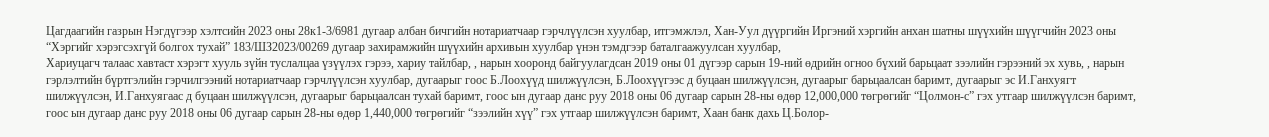Цагдаагийн газрын Нэгдүгээр хэлтсийн 2023 оны 28к1-3/6981 дугаар албан бичгийн нотариатчаар гэрчлүүлсэн хуулбар, итгэмжлэл, Хан-Уул дүүргийн Иргэний хэргийн анхан шатны шүүхийн шүүгчийн 2023 оны “Хэргийг хэрэгсэхгүй болгох тухай” 183/ШЗ2023/00269 дугаар захирамжийн шүүхийн архивын хуулбар үнэн тэмдгээр баталгаажуулсан хуулбар,
Хариуцагч талаас хавтаст хэрэгт хууль зүйн туслалцаа үзүүлэх гэрээ, хариу тайлбар, , нарын хооронд байгуулагдсан 2019 оны 01 дүгээр сарын 19-ний өдрийн огноо бүхий барьцаат зээлийн гэрээний эх хувь, , нарын гэрлэлтийн бүртгэлийн гэрчилгээний нотариатчаар гэрчлүүлсэн хуулбар, дугаарыг гоос Б.Лоохүүд шилжүүлсэн, Б.Лоохүүгээс д буцаан шилжүүлсэн, дугаарыг барьцаалсан баримт, дугаарыг эс И.Ганхуягт шилжүүлсэн, И.Ганхуягаас д буцаан шилжүүлсэн, дугаарыг барьцаалсан тухай баримт, гоос ын дугаар данс руу 2018 оны 06 дугаар сарын 28-ны өдөр 12,000,000 төгрөгийг “Цолмон-с” гэх утгаар шилжүүлсэн баримт, гоос ын дугаар данс руу 2018 оны 06 дугаар сарын 28-ны өдөр 1,440,000 төгрөгийг “зээлийн хүү” гэх утгаар шилжүүлсэн баримт, Хаан банк дахь Ц.Болор-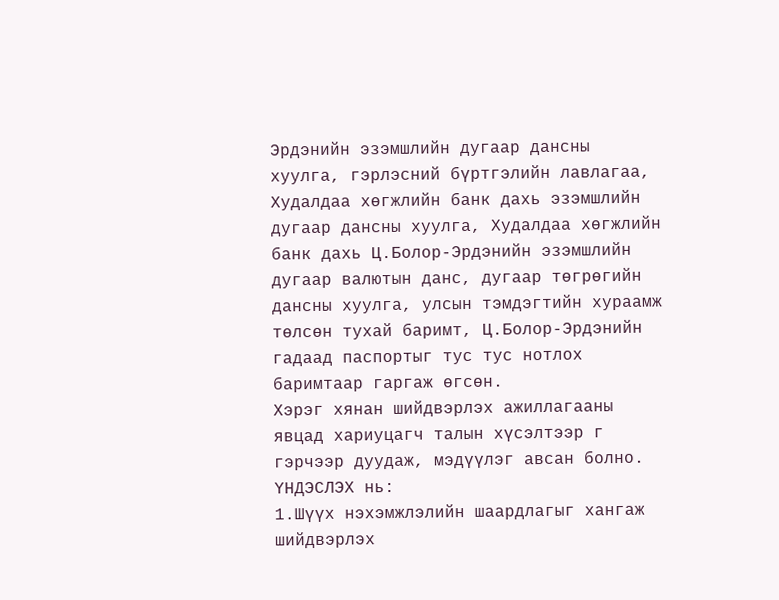Эрдэнийн эзэмшлийн дугаар дансны хуулга, гэрлэсний бүртгэлийн лавлагаа, Худалдаа хөгжлийн банк дахь эзэмшлийн дугаар дансны хуулга, Худалдаа хөгжлийн банк дахь Ц.Болор-Эрдэнийн эзэмшлийн дугаар валютын данс, дугаар төгрөгийн дансны хуулга, улсын тэмдэгтийн хураамж төлсөн тухай баримт, Ц.Болор-Эрдэнийн гадаад паспортыг тус тус нотлох баримтаар гаргаж өгсөн.
Хэрэг хянан шийдвэрлэх ажиллагааны явцад хариуцагч талын хүсэлтээр г гэрчээр дуудаж, мэдүүлэг авсан болно.
ҮНДЭСЛЭХ нь:
1.Шүүх нэхэмжлэлийн шаардлагыг хангаж шийдвэрлэх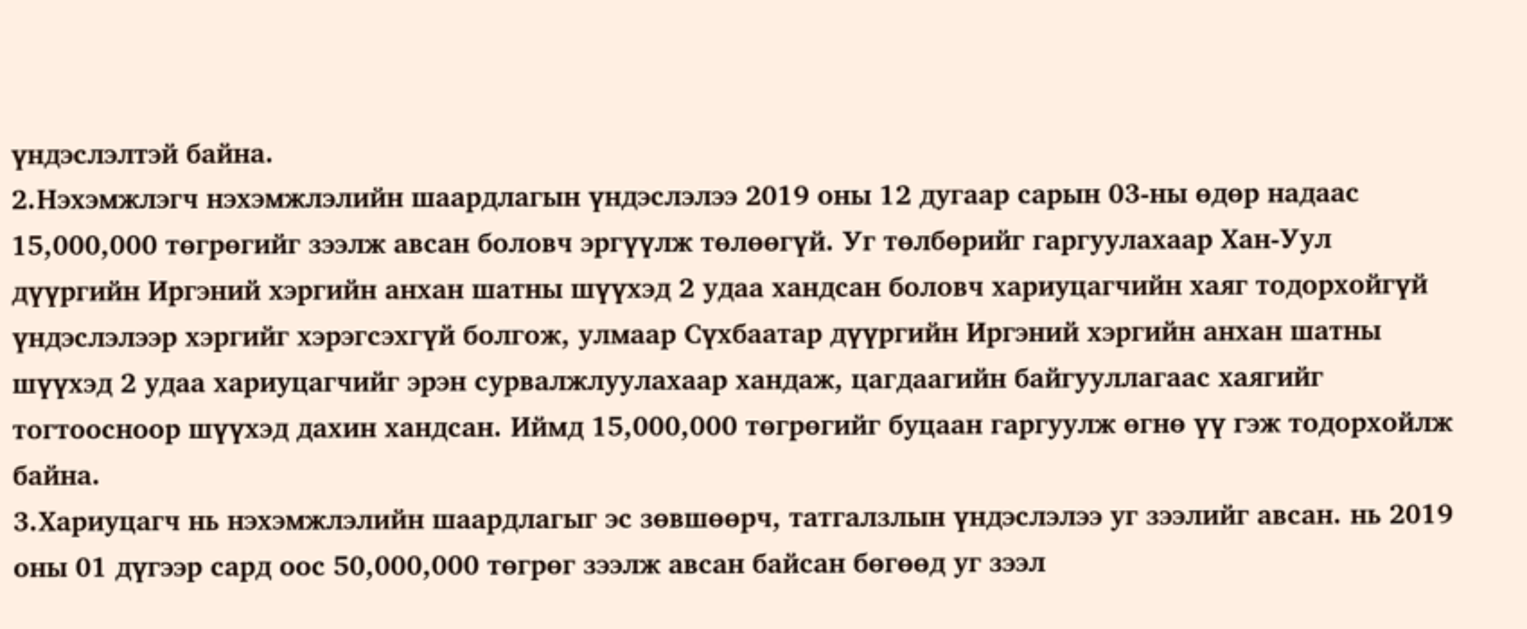үндэслэлтэй байна.
2.Нэхэмжлэгч нэхэмжлэлийн шаардлагын үндэслэлээ 2019 оны 12 дугаар сарын 03-ны өдөр надаас 15,000,000 төгрөгийг зээлж авсан боловч эргүүлж төлөөгүй. Уг төлбөрийг гаргуулахаар Хан-Уул дүүргийн Иргэний хэргийн анхан шатны шүүхэд 2 удаа хандсан боловч хариуцагчийн хаяг тодорхойгүй үндэслэлээр хэргийг хэрэгсэхгүй болгож, улмаар Сүхбаатар дүүргийн Иргэний хэргийн анхан шатны шүүхэд 2 удаа хариуцагчийг эрэн сурвалжлуулахаар хандаж, цагдаагийн байгууллагаас хаягийг тогтоосноор шүүхэд дахин хандсан. Иймд 15,000,000 төгрөгийг буцаан гаргуулж өгнө үү гэж тодорхойлж байна.
3.Хариуцагч нь нэхэмжлэлийн шаардлагыг эс зөвшөөрч, татгалзлын үндэслэлээ уг зээлийг авсан. нь 2019 оны 01 дүгээр сард оос 50,000,000 төгрөг зээлж авсан байсан бөгөөд уг зээл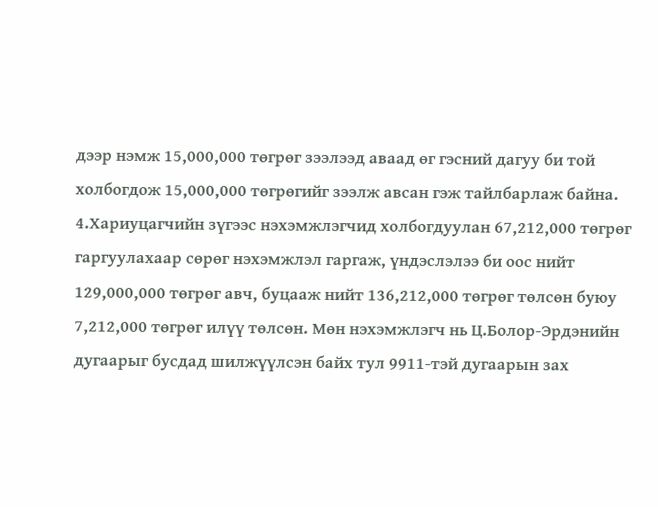дээр нэмж 15,000,000 төгрөг зээлээд аваад өг гэсний дагуу би той холбогдож 15,000,000 төгрөгийг зээлж авсан гэж тайлбарлаж байна.
4.Хариуцагчийн зүгээс нэхэмжлэгчид холбогдуулан 67,212,000 төгрөг гаргуулахаар сөрөг нэхэмжлэл гаргаж, үндэслэлээ би оос нийт 129,000,000 төгрөг авч, буцааж нийт 136,212,000 төгрөг төлсөн буюу 7,212,000 төгрөг илүү төлсөн. Мөн нэхэмжлэгч нь Ц.Болор-Эрдэнийн дугаарыг бусдад шилжүүлсэн байх тул 9911-тэй дугаарын зах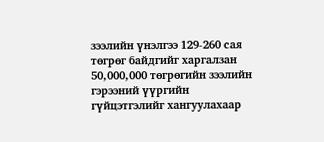зээлийн үнэлгээ 129-260 сая төгрөг байдгийг харгалзан 50,000,000 төгрөгийн зээлийн гэрээний үүргийн гүйцэтгэлийг хангуулахаар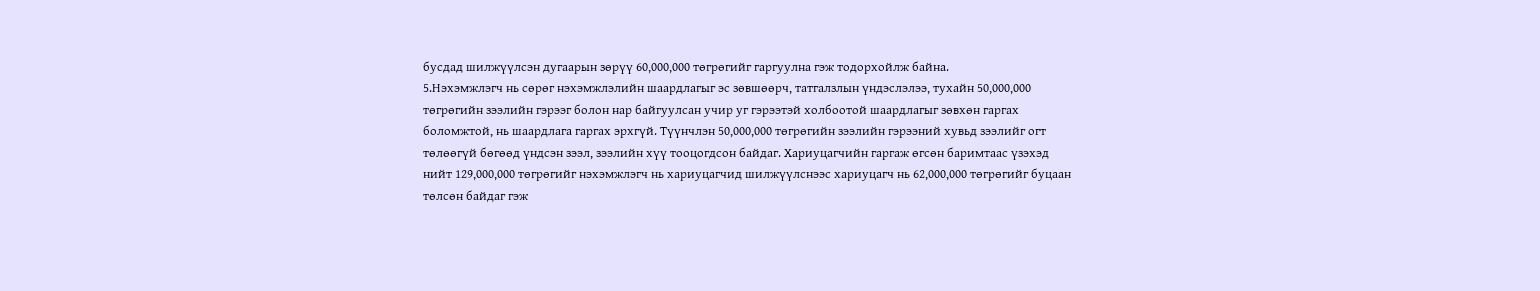бусдад шилжүүлсэн дугаарын зөрүү 60,000,000 төгрөгийг гаргуулна гэж тодорхойлж байна.
5.Нэхэмжлэгч нь сөрөг нэхэмжлэлийн шаардлагыг эс зөвшөөрч, татгалзлын үндэслэлээ, тухайн 50,000,000 төгрөгийн зээлийн гэрээг болон нар байгуулсан учир уг гэрээтэй холбоотой шаардлагыг зөвхөн гаргах боломжтой, нь шаардлага гаргах эрхгүй. Түүнчлэн 50,000,000 төгрөгийн зээлийн гэрээний хувьд зээлийг огт төлөөгүй бөгөөд үндсэн зээл, зээлийн хүү тооцогдсон байдаг. Хариуцагчийн гаргаж өгсөн баримтаас үзэхэд нийт 129,000,000 төгрөгийг нэхэмжлэгч нь хариуцагчид шилжүүлснээс хариуцагч нь 62,000,000 төгрөгийг буцаан төлсөн байдаг гэж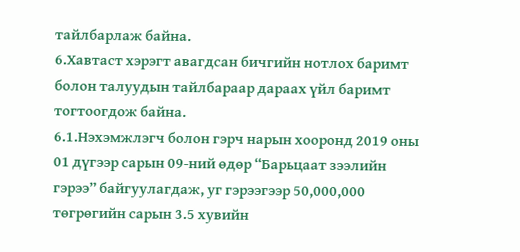тайлбарлаж байна.
6.Хавтаст хэрэгт авагдсан бичгийн нотлох баримт болон талуудын тайлбараар дараах үйл баримт тогтоогдож байна.
6.1.Нэхэмжлэгч болон гэрч нарын хооронд 2019 оны 01 дүгээр сарын 09-ний өдөр “Барьцаат зээлийн гэрээ” байгуулагдаж, уг гэрээгээр 50,000,000 төгрөгийн сарын 3.5 хувийн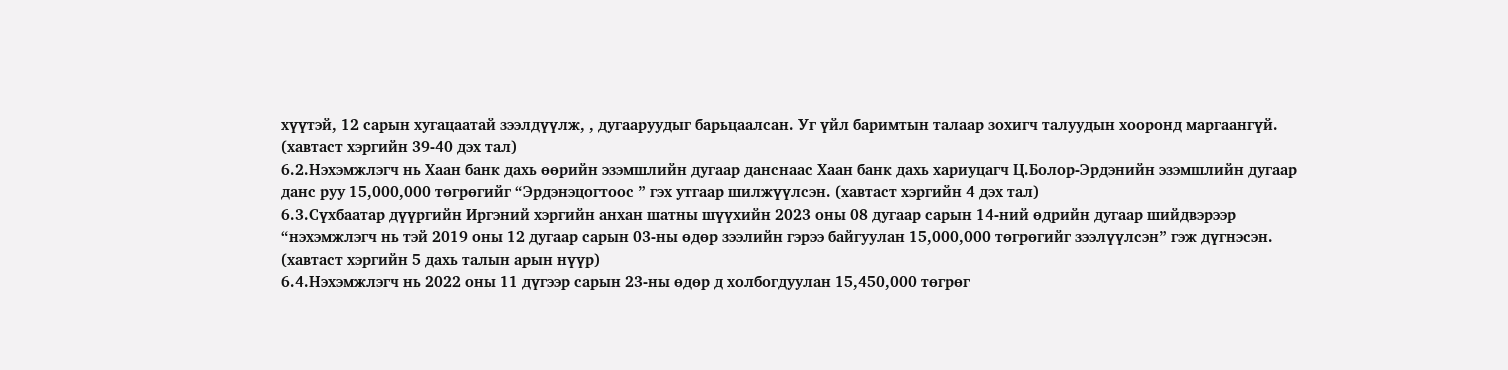хүүтэй, 12 сарын хугацаатай зээлдүүлж, , дугааруудыг барьцаалсан. Уг үйл баримтын талаар зохигч талуудын хооронд маргаангүй. (хавтаст хэргийн 39-40 дэх тал)
6.2.Нэхэмжлэгч нь Хаан банк дахь өөрийн эзэмшлийн дугаар данснаас Хаан банк дахь хариуцагч Ц.Болор-Эрдэнийн эзэмшлийн дугаар данс руу 15,000,000 төгрөгийг “Эрдэнэцогтоос ” гэх утгаар шилжүүлсэн. (хавтаст хэргийн 4 дэх тал)
6.3.Сүхбаатар дүүргийн Иргэний хэргийн анхан шатны шүүхийн 2023 оны 08 дугаар сарын 14-ний өдрийн дугаар шийдвэрээр “нэхэмжлэгч нь тэй 2019 оны 12 дугаар сарын 03-ны өдөр зээлийн гэрээ байгуулан 15,000,000 төгрөгийг зээлүүлсэн” гэж дүгнэсэн. (хавтаст хэргийн 5 дахь талын арын нүүр)
6.4.Нэхэмжлэгч нь 2022 оны 11 дүгээр сарын 23-ны өдөр д холбогдуулан 15,450,000 төгрөг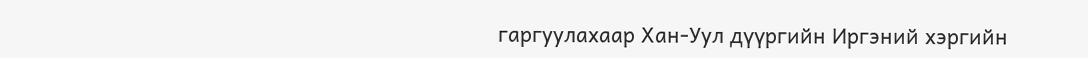гаргуулахаар Хан-Уул дүүргийн Иргэний хэргийн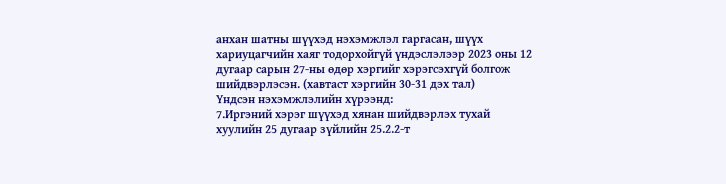анхан шатны шүүхэд нэхэмжлэл гаргасан, шүүх хариуцагчийн хаяг тодорхойгүй үндэслэлээр 2023 оны 12 дугаар сарын 27-ны өдөр хэргийг хэрэгсэхгүй болгож шийдвэрлэсэн. (хавтаст хэргийн 30-31 дэх тал)
Үндсэн нэхэмжлэлийн хүрээнд:
7.Иргэний хэрэг шүүхэд хянан шийдвэрлэх тухай хуулийн 25 дугаар зүйлийн 25.2.2-т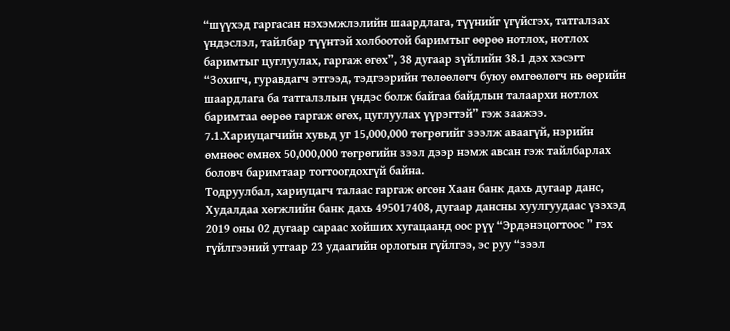“шүүхэд гаргасан нэхэмжлэлийн шаардлага, түүнийг үгүйсгэх, татгалзах үндэслэл, тайлбар түүнтэй холбоотой баримтыг өөрөө нотлох, нотлох баримтыг цуглуулах, гаргаж өгөх”, 38 дугаар зүйлийн 38.1 дэх хэсэгт “Зохигч, гуравдагч этгээд, тэдгээрийн төлөөлөгч буюу өмгөөлөгч нь өөрийн шаардлага ба татгалзлын үндэс болж байгаа байдлын талаархи нотлох баримтаа өөрөө гаргаж өгөх, цуглуулах үүрэгтэй” гэж заажээ.
7.1.Хариуцагчийн хувьд уг 15,000,000 төгрөгийг зээлж аваагүй, нэрийн өмнөөс өмнөх 50,000,000 төгрөгийн зээл дээр нэмж авсан гэж тайлбарлах боловч баримтаар тогтоогдохгүй байна.
Тодруулбал, хариуцагч талаас гаргаж өгсөн Хаан банк дахь дугаар данс, Худалдаа хөгжлийн банк дахь 495017408, дугаар дансны хуулгуудаас үзэхэд 2019 оны 02 дугаар сараас хойших хугацаанд оос рүү “Эрдэнэцогтоос ” гэх гүйлгээний утгаар 23 удаагийн орлогын гүйлгээ, эс руу “зээл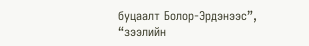буцаалт Болор-Эрдэнээс”, “зээлийн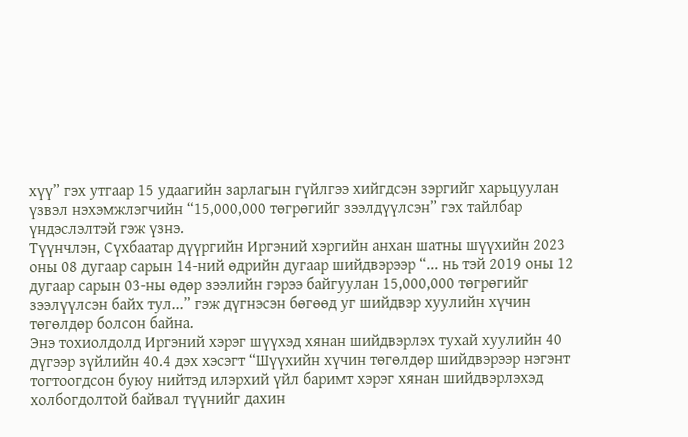хүү” гэх утгаар 15 удаагийн зарлагын гүйлгээ хийгдсэн зэргийг харьцуулан үзвэл нэхэмжлэгчийн “15,000,000 төгрөгийг зээлдүүлсэн” гэх тайлбар үндэслэлтэй гэж үзнэ.
Түүнчлэн, Сүхбаатар дүүргийн Иргэний хэргийн анхан шатны шүүхийн 2023 оны 08 дугаар сарын 14-ний өдрийн дугаар шийдвэрээр “... нь тэй 2019 оны 12 дугаар сарын 03-ны өдөр зээлийн гэрээ байгуулан 15,000,000 төгрөгийг зээлүүлсэн байх тул...” гэж дүгнэсэн бөгөөд уг шийдвэр хуулийн хүчин төгөлдөр болсон байна.
Энэ тохиолдолд Иргэний хэрэг шүүхэд хянан шийдвэрлэх тухай хуулийн 40 дүгээр зүйлийн 40.4 дэх хэсэгт “Шүүхийн хүчин төгөлдөр шийдвэрээр нэгэнт тогтоогдсон буюу нийтэд илэрхий үйл баримт хэрэг хянан шийдвэрлэхэд холбогдолтой байвал түүнийг дахин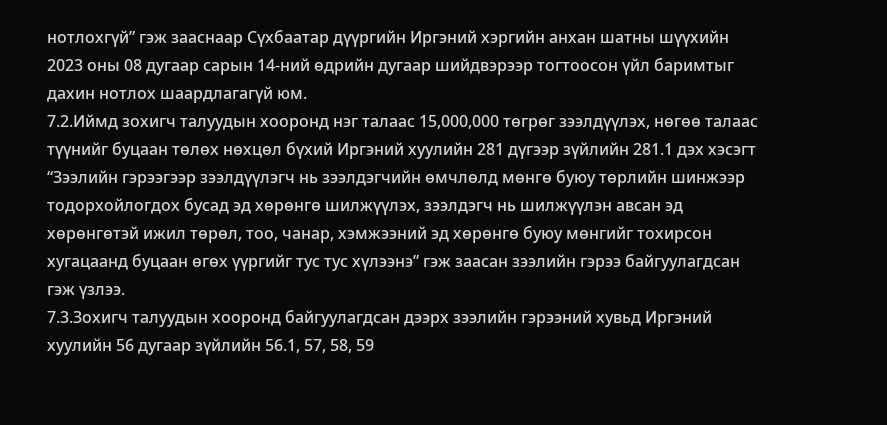нотлохгүй” гэж зааснаар Сүхбаатар дүүргийн Иргэний хэргийн анхан шатны шүүхийн 2023 оны 08 дугаар сарын 14-ний өдрийн дугаар шийдвэрээр тогтоосон үйл баримтыг дахин нотлох шаардлагагүй юм.
7.2.Иймд зохигч талуудын хооронд нэг талаас 15,000,000 төгрөг зээлдүүлэх, нөгөө талаас түүнийг буцаан төлөх нөхцөл бүхий Иргэний хуулийн 281 дүгээр зүйлийн 281.1 дэх хэсэгт “Зээлийн гэрээгээр зээлдүүлэгч нь зээлдэгчийн өмчлөлд мөнгө буюу төрлийн шинжээр тодорхойлогдох бусад эд хөрөнгө шилжүүлэх, зээлдэгч нь шилжүүлэн авсан эд хөрөнгөтэй ижил төрөл, тоо, чанар, хэмжээний эд хөрөнгө буюу мөнгийг тохирсон хугацаанд буцаан өгөх үүргийг тус тус хүлээнэ” гэж заасан зээлийн гэрээ байгуулагдсан гэж үзлээ.
7.3.Зохигч талуудын хооронд байгуулагдсан дээрх зээлийн гэрээний хувьд Иргэний хуулийн 56 дугаар зүйлийн 56.1, 57, 58, 59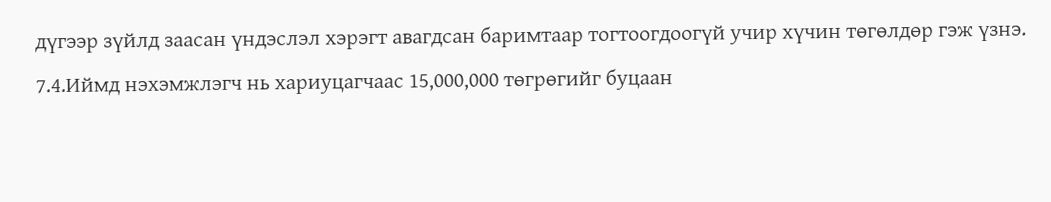дүгээр зүйлд заасан үндэслэл хэрэгт авагдсан баримтаар тогтоогдоогүй учир хүчин төгөлдөр гэж үзнэ.
7.4.Иймд нэхэмжлэгч нь хариуцагчаас 15,000,000 төгрөгийг буцаан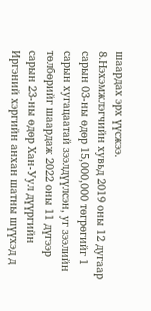шаардах эрх үүсжээ.
8.Нэхэмжлэгчийн хувьд 2019 оны 12 дугаар сарын 03-ны өдөр 15,000,000 төгрөгийг 1 сарын хугацаатай зээлдүүлсэн, уг зээлийн төлбөрийг шаардаж 2022 оны 11 дүгээр сарын 23-ны өдөр Хан-Уул дүүргийн Иргэний хэргийн анхан шатны шүүхэд д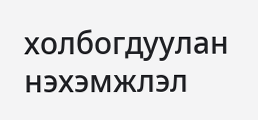холбогдуулан нэхэмжлэл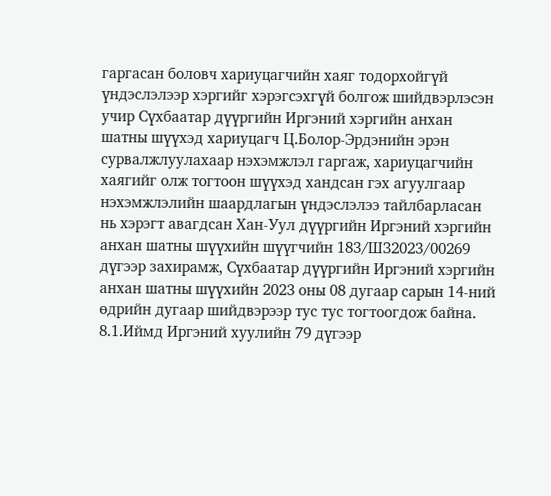гаргасан боловч хариуцагчийн хаяг тодорхойгүй үндэслэлээр хэргийг хэрэгсэхгүй болгож шийдвэрлэсэн учир Сүхбаатар дүүргийн Иргэний хэргийн анхан шатны шүүхэд хариуцагч Ц.Болор-Эрдэнийн эрэн сурвалжлуулахаар нэхэмжлэл гаргаж, хариуцагчийн хаягийг олж тогтоон шүүхэд хандсан гэх агуулгаар нэхэмжлэлийн шаардлагын үндэслэлээ тайлбарласан нь хэрэгт авагдсан Хан-Уул дүүргийн Иргэний хэргийн анхан шатны шүүхийн шүүгчийн 183/ШЗ2023/00269 дүгээр захирамж, Сүхбаатар дүүргийн Иргэний хэргийн анхан шатны шүүхийн 2023 оны 08 дугаар сарын 14-ний өдрийн дугаар шийдвэрээр тус тус тогтоогдож байна.
8.1.Иймд Иргэний хуулийн 79 дүгээр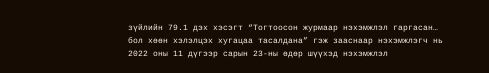зүйлийн 79.1 дэх хэсэгт “Тогтоосон журмаар нэхэмжлэл гаргасан… бол хөөн хэлэлцэх хугацаа тасалдана” гэж зааснаар нэхэмжлэгч нь 2022 оны 11 дүгээр сарын 23-ны өдөр шүүхэд нэхэмжлэл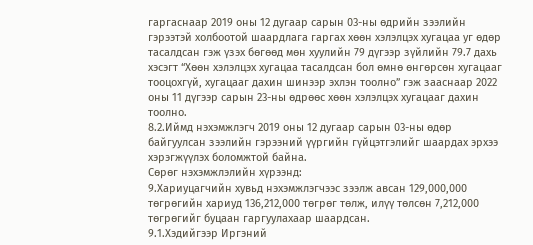гаргаснаар 2019 оны 12 дугаар сарын 03-ны өдрийн зээлийн гэрээтэй холбоотой шаардлага гаргах хөөн хэлэлцэх хугацаа уг өдөр тасалдсан гэж үзэх бөгөөд мөн хуулийн 79 дүгээр зүйлийн 79.7 дахь хэсэгт “Хөөн хэлэлцэх хугацаа тасалдсан бол өмнө өнгөрсөн хугацааг тооцохгүй, хугацааг дахин шинээр эхлэн тоолно” гэж зааснаар 2022 оны 11 дүгээр сарын 23-ны өдрөөс хөөн хэлэлцэх хугацааг дахин тоолно.
8.2.Иймд нэхэмжлэгч 2019 оны 12 дугаар сарын 03-ны өдөр байгуулсан зээлийн гэрээний үүргийн гүйцэтгэлийг шаардах эрхээ хэрэгжүүлэх боломжтой байна.
Сөрөг нэхэмжлэлийн хүрээнд:
9.Хариуцагчийн хувьд нэхэмжлэгчээс зээлж авсан 129,000,000 төгрөгийн хариуд 136,212,000 төгрөг төлж, илүү төлсөн 7,212,000 төгрөгийг буцаан гаргуулахаар шаардсан.
9.1.Хэдийгээр Иргэний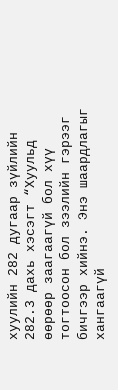хуулийн 282 дугаар зүйлийн 282.3 дахь хэсэгт “Хуульд өөрөөр заагаагүй бол хүү тогтоосон бол зээлийн гэрээг бичгээр хийнэ. Энэ шаардлагыг хангаагүй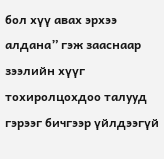бол хүү авах эрхээ алдана” гэж зааснаар зээлийн хүүг тохиролцохдоо талууд гэрээг бичгээр үйлдээгүй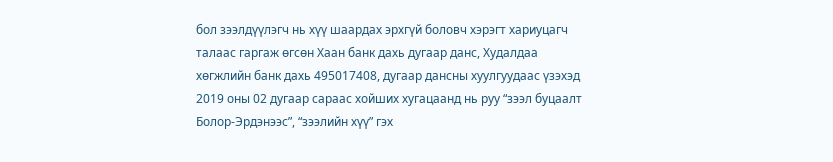бол зээлдүүлэгч нь хүү шаардах эрхгүй боловч хэрэгт хариуцагч талаас гаргаж өгсөн Хаан банк дахь дугаар данс, Худалдаа хөгжлийн банк дахь 495017408, дугаар дансны хуулгуудаас үзэхэд 2019 оны 02 дугаар сараас хойших хугацаанд нь руу “зээл буцаалт Болор-Эрдэнээс”, “зээлийн хүү” гэх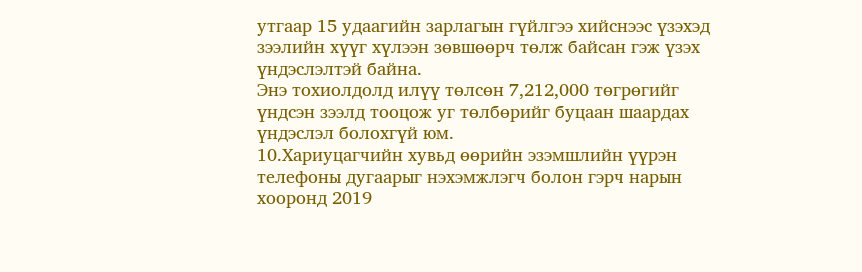утгаар 15 удаагийн зарлагын гүйлгээ хийснээс үзэхэд зээлийн хүүг хүлээн зөвшөөрч төлж байсан гэж үзэх үндэслэлтэй байна.
Энэ тохиолдолд илүү төлсөн 7,212,000 төгрөгийг үндсэн зээлд тооцож уг төлбөрийг буцаан шаардах үндэслэл болохгүй юм.
10.Хариуцагчийн хувьд өөрийн эзэмшлийн үүрэн телефоны дугаарыг нэхэмжлэгч болон гэрч нарын хооронд 2019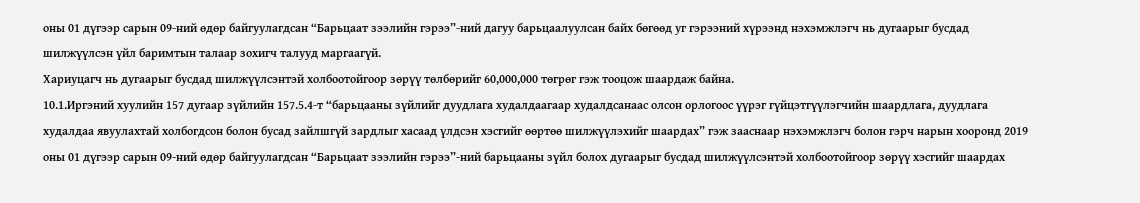оны 01 дүгээр сарын 09-ний өдөр байгуулагдсан “Барьцаат зээлийн гэрээ”-ний дагуу барьцаалуулсан байх бөгөөд уг гэрээний хүрээнд нэхэмжлэгч нь дугаарыг бусдад шилжүүлсэн үйл баримтын талаар зохигч талууд маргаагүй.
Хариуцагч нь дугаарыг бусдад шилжүүлсэнтэй холбоотойгоор зөрүү төлбөрийг 60,000,000 төгрөг гэж тооцож шаардаж байна.
10.1.Иргэний хуулийн 157 дугаар зүйлийн 157.5.4-т “барьцааны зүйлийг дуудлага худалдаагаар худалдсанаас олсон орлогоос үүрэг гүйцэтгүүлэгчийн шаардлага, дуудлага худалдаа явуулахтай холбогдсон болон бусад зайлшгүй зардлыг хасаад үлдсэн хэсгийг өөртөө шилжүүлэхийг шаардах” гэж зааснаар нэхэмжлэгч болон гэрч нарын хооронд 2019 оны 01 дүгээр сарын 09-ний өдөр байгуулагдсан “Барьцаат зээлийн гэрээ”-ний барьцааны зүйл болох дугаарыг бусдад шилжүүлсэнтэй холбоотойгоор зөрүү хэсгийг шаардах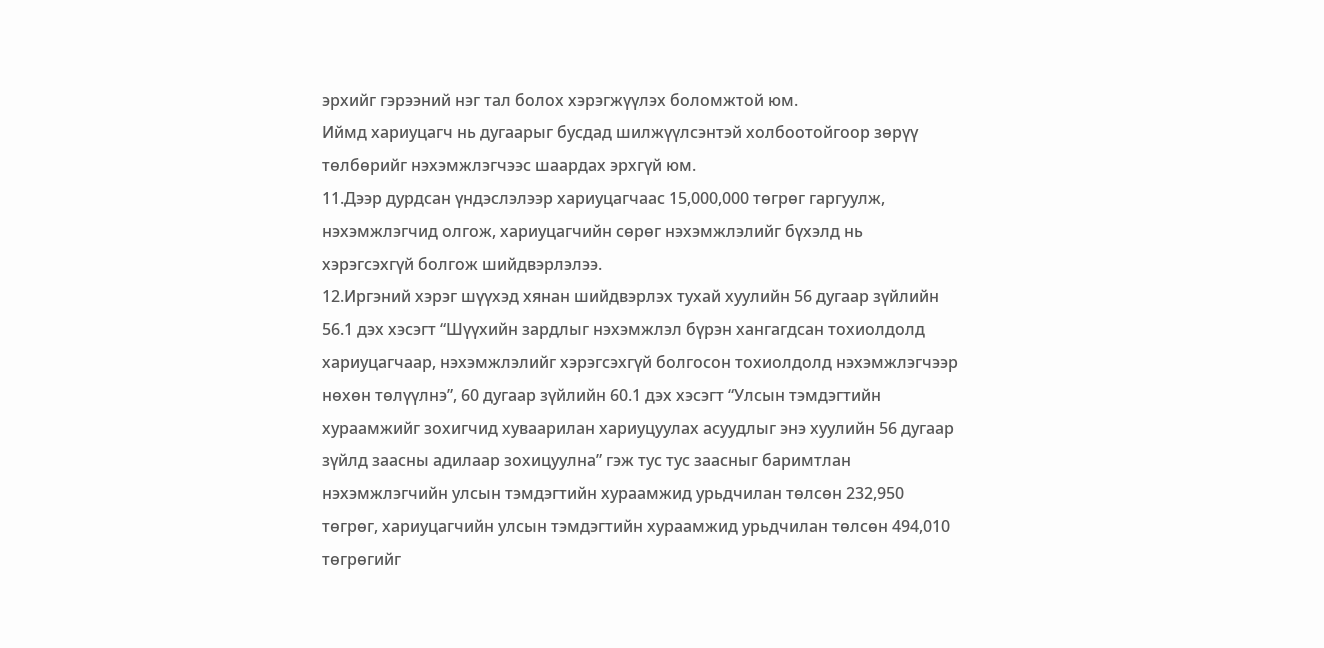эрхийг гэрээний нэг тал болох хэрэгжүүлэх боломжтой юм.
Иймд хариуцагч нь дугаарыг бусдад шилжүүлсэнтэй холбоотойгоор зөрүү төлбөрийг нэхэмжлэгчээс шаардах эрхгүй юм.
11.Дээр дурдсан үндэслэлээр хариуцагчаас 15,000,000 төгрөг гаргуулж, нэхэмжлэгчид олгож, хариуцагчийн сөрөг нэхэмжлэлийг бүхэлд нь хэрэгсэхгүй болгож шийдвэрлэлээ.
12.Иргэний хэрэг шүүхэд хянан шийдвэрлэх тухай хуулийн 56 дугаар зүйлийн 56.1 дэх хэсэгт “Шүүхийн зардлыг нэхэмжлэл бүрэн хангагдсан тохиолдолд хариуцагчаар, нэхэмжлэлийг хэрэгсэхгүй болгосон тохиолдолд нэхэмжлэгчээр нөхөн төлүүлнэ”, 60 дугаар зүйлийн 60.1 дэх хэсэгт “Улсын тэмдэгтийн хураамжийг зохигчид хуваарилан хариуцуулах асуудлыг энэ хуулийн 56 дугаар зүйлд заасны адилаар зохицуулна” гэж тус тус заасныг баримтлан нэхэмжлэгчийн улсын тэмдэгтийн хураамжид урьдчилан төлсөн 232,950 төгрөг, хариуцагчийн улсын тэмдэгтийн хураамжид урьдчилан төлсөн 494,010 төгрөгийг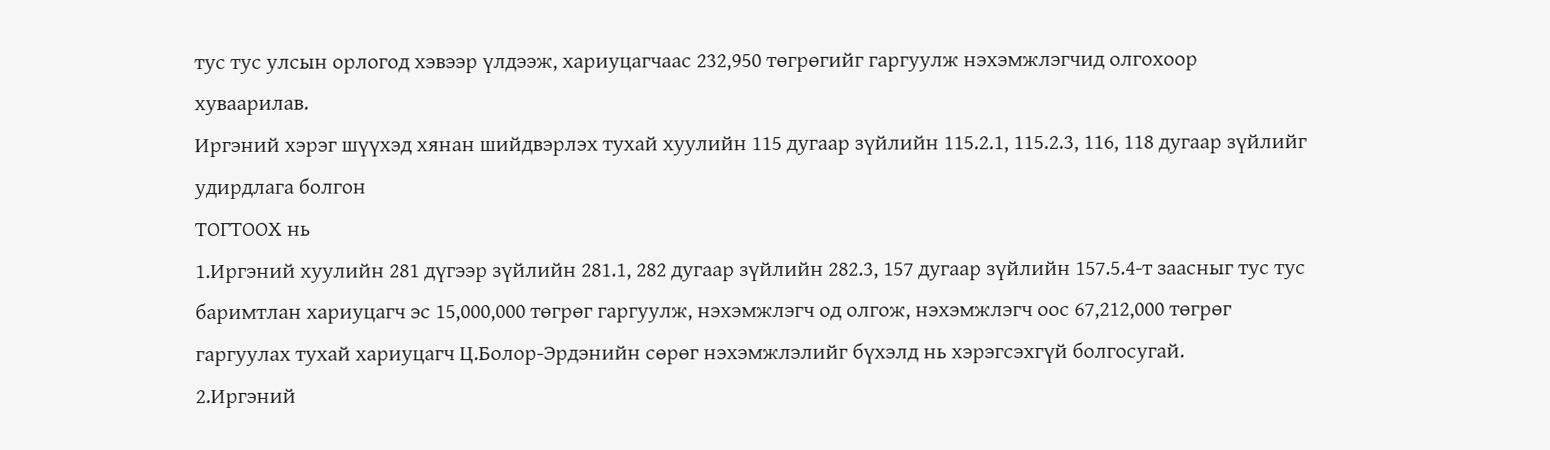тус тус улсын орлогод хэвээр үлдээж, хариуцагчаас 232,950 төгрөгийг гаргуулж нэхэмжлэгчид олгохоор хуваарилав.
Иргэний хэрэг шүүхэд хянан шийдвэрлэх тухай хуулийн 115 дугаар зүйлийн 115.2.1, 115.2.3, 116, 118 дугаар зүйлийг удирдлага болгон
ТОГТООХ нь
1.Иргэний хуулийн 281 дүгээр зүйлийн 281.1, 282 дугаар зүйлийн 282.3, 157 дугаар зүйлийн 157.5.4-т заасныг тус тус баримтлан хариуцагч эс 15,000,000 төгрөг гаргуулж, нэхэмжлэгч од олгож, нэхэмжлэгч оос 67,212,000 төгрөг гаргуулах тухай хариуцагч Ц.Болор-Эрдэнийн сөрөг нэхэмжлэлийг бүхэлд нь хэрэгсэхгүй болгосугай.
2.Иргэний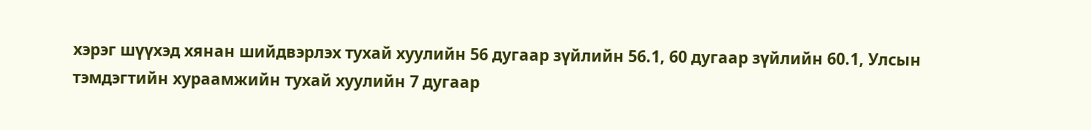хэрэг шүүхэд хянан шийдвэрлэх тухай хуулийн 56 дугаар зүйлийн 56.1, 60 дугаар зүйлийн 60.1, Улсын тэмдэгтийн хураамжийн тухай хуулийн 7 дугаар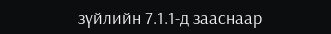зүйлийн 7.1.1-д зааснаар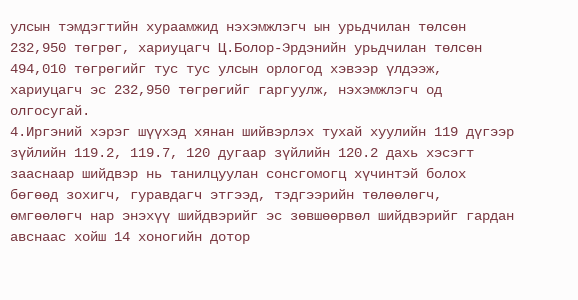улсын тэмдэгтийн хураамжид нэхэмжлэгч ын урьдчилан төлсөн 232,950 төгрөг, хариуцагч Ц.Болор-Эрдэнийн урьдчилан төлсөн 494,010 төгрөгийг тус тус улсын орлогод хэвээр үлдээж, хариуцагч эс 232,950 төгрөгийг гаргуулж, нэхэмжлэгч од олгосугай.
4.Иргэний хэрэг шүүхэд хянан шийвэрлэх тухай хуулийн 119 дүгээр зүйлийн 119.2, 119.7, 120 дугаар зүйлийн 120.2 дахь хэсэгт зааснаар шийдвэр нь танилцуулан сонсгомогц хүчинтэй болох бөгөөд зохигч, гуравдагч этгээд, тэдгээрийн төлөөлөгч, өмгөөлөгч нар энэхүү шийдвэрийг эс зөвшөөрвөл шийдвэрийг гардан авснаас хойш 14 хоногийн дотор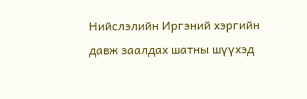Нийслэлийн Иргэний хэргийн давж заалдах шатны шүүхэд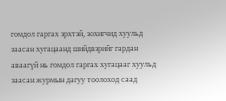гомдол гаргах эрхтэй, зохигчид хуульд заасан хугацаанд шийдвэрийг гардан аваагүй нь гомдол гаргах хугацааг хуульд заасан журмын дагуу тоолоход саад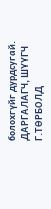болохгүйг дурдсугай.
ДАРГАЛАГЧ, ШҮҮГЧ Г.ТӨРБОЛД